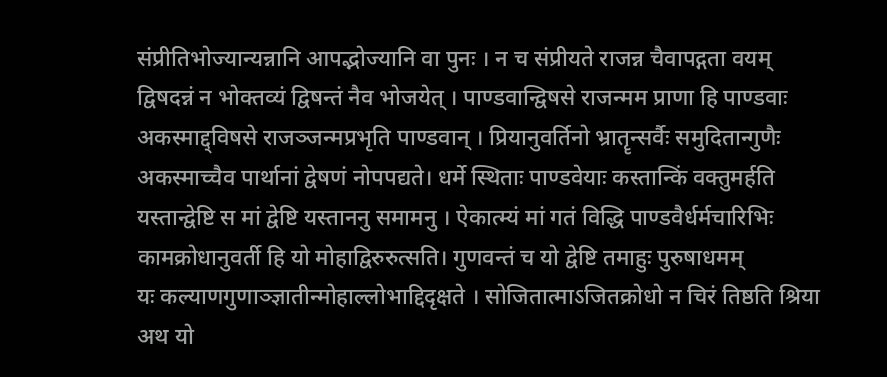संप्रीतिभोज्यान्यन्नानि आपद्भोज्यानि वा पुनः । न च संप्रीयते राजन्न चैवापद्गता वयम्
द्विषदन्नं न भोक्तव्यं द्विषन्तं नैव भोजयेत् । पाण्डवान्द्विषसे राजन्मम प्राणा हि पाण्डवाः
अकस्माद्द्विषसे राजञ्जन्मप्रभृति पाण्डवान् । प्रियानुवर्तिनो भ्रातॄन्सर्वैः समुदितान्गुणैः
अकस्माच्चैव पार्थानां द्वेषणं नोपपद्यते। धर्मे स्थिताः पाण्डवेयाः कस्तान्किं वक्तुमर्हति
यस्तान्द्वेष्टि स मां द्वेष्टि यस्ताननु समामनु । ऐकात्म्यं मां गतं विद्धि पाण्डवैर्धर्मचारिभिः
कामक्रोधानुवर्ती हि यो मोहाद्विरुरुत्सति। गुणवन्तं च यो द्वेष्टि तमाहुः पुरुषाधमम्
यः कल्याणगुणाञ्ज्ञातीन्मोहाल्लोभाद्दिदृक्षते । सोजितात्माऽजितक्रोधो न चिरं तिष्ठति श्रिया
अथ यो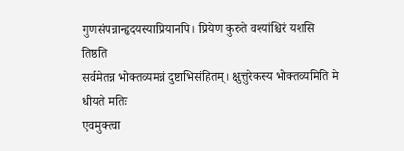गुणसंपन्नान्हृदयस्याप्रियानपि। प्रियेण कुरुते वश्यांश्चिरं यशसि तिष्ठति
सर्वमेतन्न भोक्तव्यमन्नं दुष्टाभिसंहितम्। क्षुत्तुरेकस्य भोक्तव्यमिति मे धीयते मतिः
एवमुक्त्वा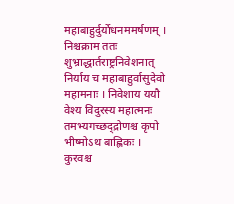महाबाहुर्दुर्योधनममर्षणम् । निश्चक्राम ततः शुभ्राद्धार्तराष्ट्रनिवेशनात्
निर्याय च महाबाहुर्वासुदेवो महामनाः । निवेशाय ययौ वेश्य विदुरस्य महात्मनः
तमभ्यगच्छद्द्रोणश्च कृपो भीष्मोऽथ बाह्लिकः । कुरवश्च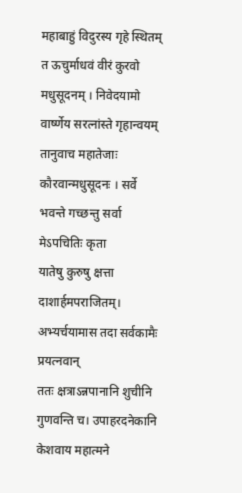महाबाहुं विदुरस्य गृहे स्थितम्
त ऊचुर्माधवं वीरं कुरवो मधुसूदनम् । निवेदयामो वार्ष्णेय सरत्नांस्ते गृहान्वयम्
तानुवाच महातेजाः कौरवान्मधुसूदनः । सर्वे भवन्ते गच्छन्तु सर्वा मेऽपचितिः कृता
यातेषु कुरुषु क्षत्ता दाशार्हमपराजितम्। अभ्यर्चयामास तदा सर्वकामैः प्रयत्नवान्
ततः क्षत्राऽन्नपानानि शुचीनि गुणवन्ति च। उपाहरदनेकानि केशवाय महात्मने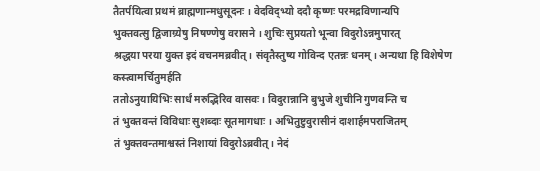तैतर्पयित्वा प्रथमं ब्राह्मणान्मधुसूदनः । वेदविद्भ्यो ददौ कृष्णः परमद्रविणान्यपि
भुक्तवत्सु द्विजाग्र्येषु निषण्णेषु वरासने । शुचिः सुप्रयतो भून्वा विदुरोऽन्नमुपारत्
श्रद्धया परया युक्त इदं वचनमब्रवीत्। संवृतैस्तुष्य गोविन्द एतन्नः धनम्। अन्यथा हि विशेषेण कस्त्वामर्चितुमर्हति
ततोऽनुयायिभिः सार्धं मरुद्भिरिव वासवः। विदुरान्नानि बुभुजे शुचीनि गुणवन्ति च
तं भुक्तवन्तं विविधाः सुशब्दाः सूतमागधाः । अभितुष्टुवुरासीनं दाशार्हमपराजितम्
तं भुक्तवन्तमाश्वस्तं निशायां विदुरोऽब्रवीत्। नेदं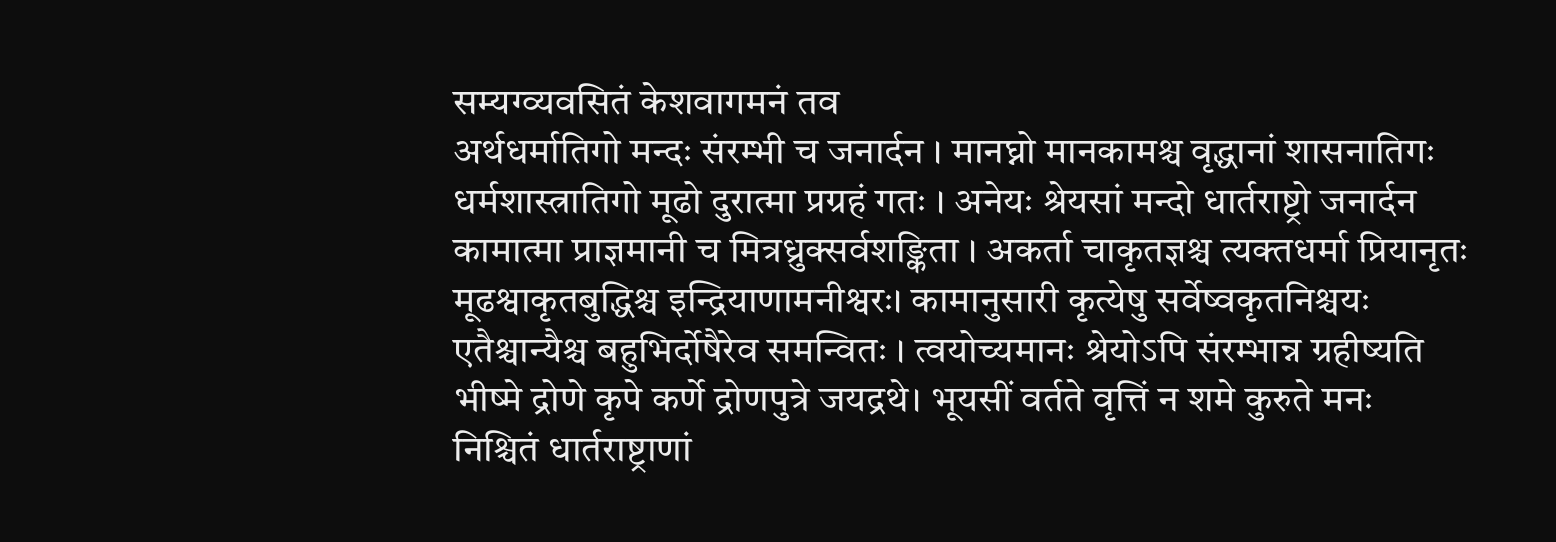सम्यग्व्यवसितं केशवागमनं तव
अर्थधर्मातिगो मन्दः संरम्भी च जनार्दन । मानघ्नो मानकामश्च वृद्धानां शासनातिगः
धर्मशास्त्रातिगो मूढो दुरात्मा प्रग्रहं गतः । अनेयः श्रेयसां मन्दो धार्तराष्ट्रो जनार्दन
कामात्मा प्राज्ञमानी च मित्रध्रुक्सर्वशङ्किता । अकर्ता चाकृतज्ञश्च त्यक्तधर्मा प्रियानृतः
मूढश्वाकृतबुद्धिश्च इन्द्रियाणामनीश्वरः। कामानुसारी कृत्येषु सर्वेष्वकृतनिश्चयः
एतैश्चान्यैश्च बहुभिर्दोषैरेव समन्वितः । त्वयोच्यमानः श्रेयोऽपि संरम्भान्न ग्रहीष्यति
भीष्मे द्रोणे कृपे कर्णे द्रोणपुत्रे जयद्रथे। भूयसीं वर्तते वृत्तिं न शमे कुरुते मनः
निश्चितं धार्तराष्ट्राणां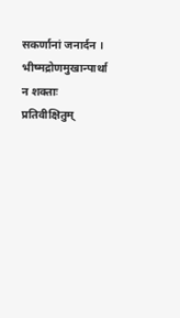सकर्णानां जनार्दन । भीष्मद्रोणमुखान्पार्था न शक्ताः प्रतिवीक्षितुम्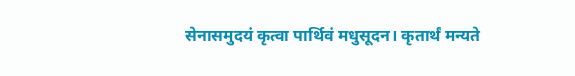सेनासमुदयं कृत्वा पार्थिवं मधुसूदन। कृतार्थं मन्यते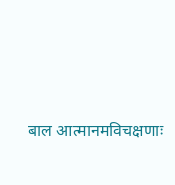बाल आत्मानमविचक्षणाः